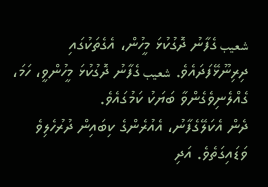شعيب ގެފާނު ދޮގުކުޅަ މީހުން، އެގެތަކުގައި ދިރިނޫޅޭފަދައެވެ. شعيب ގެފާނު ދޮގުކުޅަ މީހުންވީ، ހަމަ، ގެއްލެނިވެގެންވާ ބަޔަކު ކަމުގައެވެ.
ދެން އެކަލޭގެފާނު، އެއުރެންގެ ކިބައިން ދުރުހެލިވެ ވަޑައިގަތެވެ. އަދި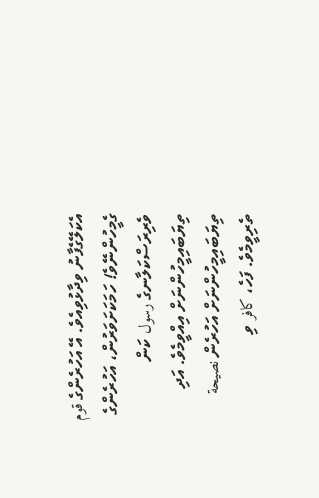އެކަލޭގެފާނު ވިދާޅުވިއެވެ. އޭ އަހުރެންގެ قوم ގެމީހުންނޭވެ! ހަމަކަށަވަރުން، އަހުރެންގެ ވެރިރަސްކަލާނގެ رسول ކަން ތިޔަބައިމީހުންނަށް އިއްވީމެވެ. އަދި ތިޔަބައިމީހުންނަށް އަހުރެން نصيحة ތެރިވީމެވެ. ފަހެ، كافر ވި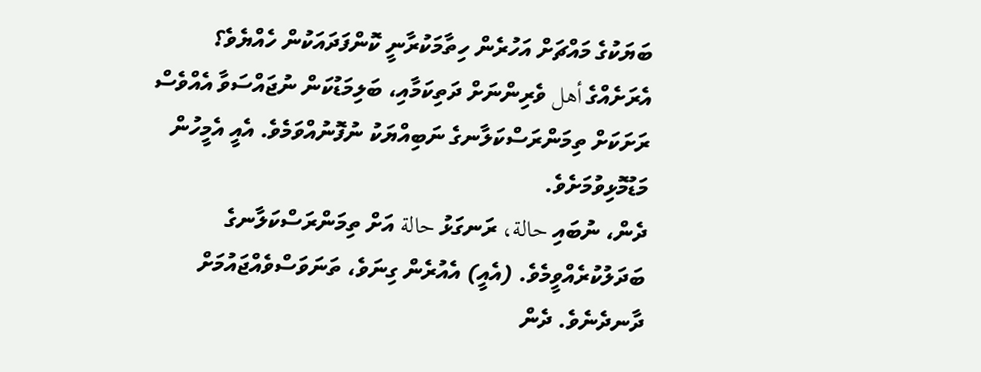ބަޔަކުގެ މައްޗަށް އަހުރެން ހިތާމަކުރާނީ ކޮންފަދައަކުން ހެއްޔެވެ؟
އެރަށެއްގެ أهل ވެރިންނަށް ދަތިކަމާއި، ބަލިމަޑުކަން ނުޖައްސަވާ އެއްވެސް ރަށަކަށް ތިމަންރަސްކަލާނގެ ނަބިއްޔަކު ނުފޮނުއްވަމެވެ. އެއީ އެމީހުން މަޑުމޮޅިވުމަށެވެ.
ދެން، ނުބައި حالة، ރަނގަޅު حالة އަށް ތިމަންރަސްކަލާނގެ ބަދަލުކުރެއްވީމެވެ. (އެއީ) އެއުރެން ގިނަވެ، ތަނަވަސްވެއްޖައުމަށް ދާނދެނެވެ. ދެން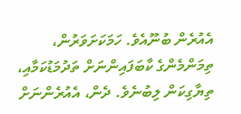އެއުރެން ބުނޫއެވެ. ހަމަކަށަވަރުން، ތިމަންމެންގެ ކާބަފައިންނަށް ތަދުމަޑުކަމާއި، ތިޔާގިކަން ލިބުނެވެ. ދެން، އެއުރެންނަށް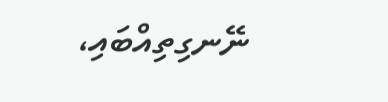ނޭނގިތިއްބައި،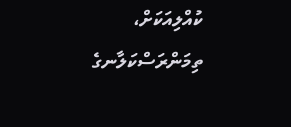ކުއްލިއަކަށް، ތިމަންރަސްކަލާނގެ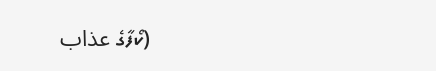(ކޯފާގެ عذاب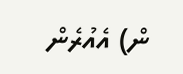ން) އެއުރެން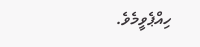ހިއްޕެވީމެވެ.